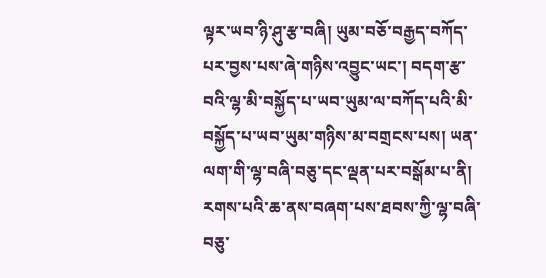ལྟར་ཡབ་ཉི་ཤུ་རྩ་བཞི། ཡུམ་བཅོ་བརྒྱད་བཀོད་པར་བྱས་པས་ཞེ་གཉིས་འབྱུང་ཡང་། བདག་རྩ་བའི་ལྷ་མི་བསྐྱོད་པ་ཡབ་ཡུམ་ལ་བཀོད་པའི་མི་བསྐྱོད་པ་ཡབ་ཡུམ་གཉིས་མ་བགྲངས་པས། ཡན་ལག་གི་ལྷ་བཞི་བཅུ་དང་ལྡན་པར་བསྒོམ་པ་ནི། རགས་པའི་ཆ་ནས་བཞག་པས་ཐབས་ཀྱི་ལྷ་བཞི་བཅུ་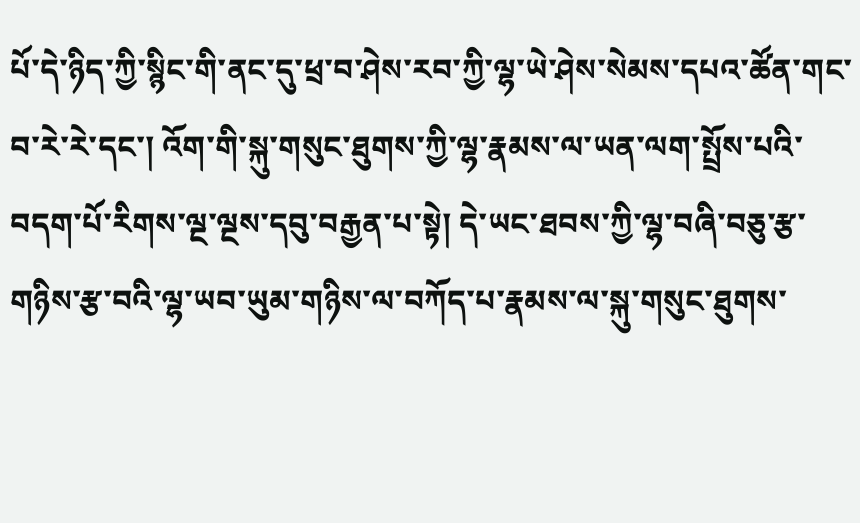པོ་དེ་ཉིད་ཀྱི་སྙིང་གི་ནང་དུ་ཕྲ་བ་ཤེས་རབ་ཀྱི་ལྷ་ཡེ་ཤེས་སེམས་དཔའ་ཚོན་གང་བ་རེ་རེ་དང་། འོག་གི་སྐུ་གསུང་ཐུགས་ཀྱི་ལྷ་རྣམས་ལ་ཡན་ལག་སྤྲོས་པའི་བདག་པོ་རིགས་ལྔ་ལྔས་དབུ་བརྒྱན་པ་སྟེ། དེ་ཡང་ཐབས་ཀྱི་ལྷ་བཞི་བཅུ་རྩ་གཉིས་རྩ་བའི་ལྷ་ཡབ་ཡུམ་གཉིས་ལ་བཀོད་པ་རྣམས་ལ་སྐུ་གསུང་ཐུགས་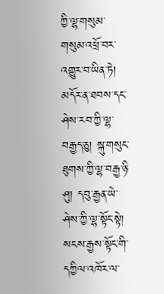ཀྱི་ལྷ་གསུམ་གསུམ་འཕྲོ་བར་འགྱུར་བ་ཡིན་ཏེ། མདོར་ན་ཐབས་དང་ཤེས་རབ་ཀྱི་ལྷ་བརྒྱད་ཅུ། སྐུ་གསུང་ཐུགས་ཀྱི་ལྷ་བརྒྱ་ཉི་ཤུ། དབུ་རྒྱན་ཡེ་ཤེས་ཀྱི་ལྷ་སྟོང་སྟེ། སངས་རྒྱས་སྟོང་གི་དཀྱིལ་འཁོར་ལ་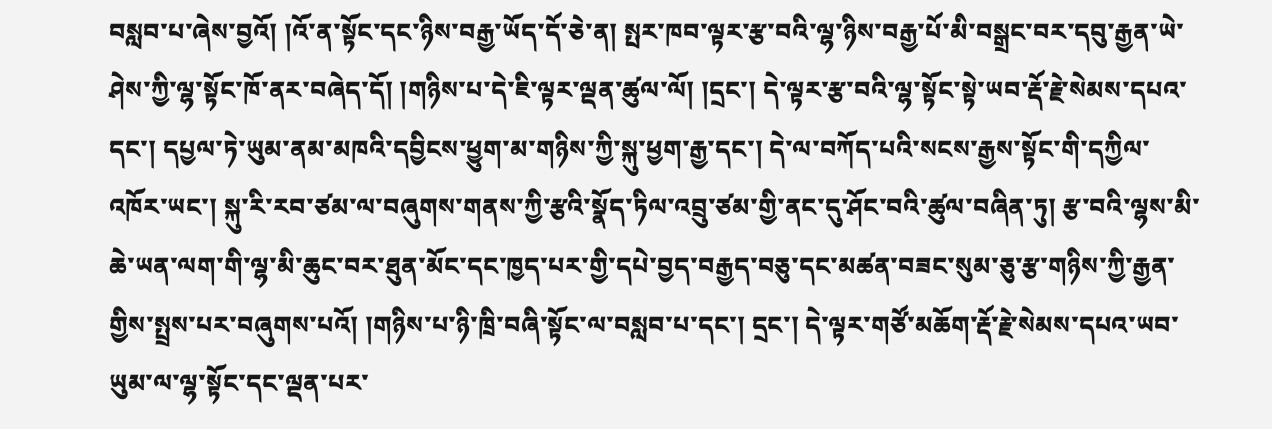བསླབ་པ་ཞེས་བྱའོ། །འོ་ན་སྟོང་དང་ཉིས་བརྒྱ་ཡོད་དོ་ཅེ་ན། སྤར་ཁབ་ལྟར་རྩ་བའི་ལྷ་ཉིས་བརྒྱ་པོ་མི་བསྒྲང་བར་དབུ་རྒྱན་ཡེ་ཤེས་ཀྱི་ལྷ་སྟོང་ཁོ་ནར་བཞེད་དོ། །གཉིས་པ་དེ་ཇི་ལྟར་ལྡན་ཚུལ་ལོ། །དྲང་། དེ་ལྟར་རྩ་བའི་ལྷ་སྟོང་སྟེ་ཡབ་རྡོ་རྗེ་སེམས་དཔའ་དང་། དཔྱལ་ཏེ་ཡུམ་ནམ་མཁའི་དབྱིངས་ཕྱུག་མ་གཉིས་ཀྱི་སྐུ་ཕྱག་རྒྱ་དང་། དེ་ལ་བཀོད་པའི་སངས་རྒྱས་སྟོང་གི་དཀྱིལ་འཁོར་ཡང་། སྐུ་རི་རབ་ཙམ་ལ་བཞུགས་གནས་ཀྱི་རྩའི་སྣོད་ཏིལ་འབྲུ་ཙམ་གྱི་ནང་དུ་ཤོང་བའི་ཚུལ་བཞིན་ཏུ། རྩ་བའི་ལྷས་མི་ཆེ་ཡན་ལག་གི་ལྷ་མི་ཆུང་བར་ཐུན་མོང་དང་ཁྱད་པར་གྱི་དཔེ་བྱད་བརྒྱད་བཅུ་དང་མཚན་བཟང་སུམ་ཅུ་རྩ་གཉིས་ཀྱི་རྒྱན་གྱིས་སྤྲས་པར་བཞུགས་པའོ། །གཉིས་པ་ཉི་ཁྲི་བཞི་སྟོང་ལ་བསླབ་པ་དང་། དྲང་། དེ་ལྟར་གཙོ་མཆོག་རྡོ་རྗེ་སེམས་དཔའ་ཡབ་ཡུམ་ལ་ལྷ་སྟོང་དང་ལྡན་པར་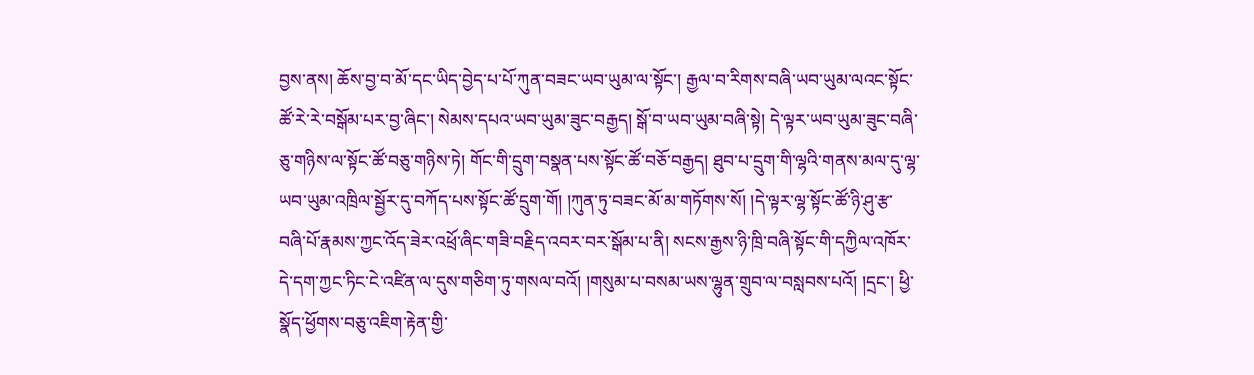བྱས་ནས། ཆོས་བྱ་བ་མོ་དང་ཡིད་བྱེད་པ་པོ་ཀུན་བཟང་ཡབ་ཡུམ་ལ་སྟོང་། རྒྱལ་བ་རིགས་བཞི་ཡབ་ཡུམ་ལའང་སྟོང་ཚོ་རེ་རེ་བསྒོམ་པར་བྱ་ཞིང་། སེམས་དཔའ་ཡབ་ཡུམ་ཟུང་བརྒྱད། སྒོ་བ་ཡབ་ཡུམ་བཞི་སྟེ། དེ་ལྟར་ཡབ་ཡུམ་ཟུང་བཞི་ཅུ་གཉིས་ལ་སྟོང་ཚོ་བཅུ་གཉིས་ཏེ། གོང་གི་དྲུག་བསྣན་པས་སྟོང་ཚོ་བཅོ་བརྒྱད། ཐུབ་པ་དྲུག་གི་ལྷའི་གནས་མལ་དུ་ལྷ་ཡབ་ཡུམ་འཁྲིལ་སྦྱོར་དུ་བཀོད་པས་སྟོང་ཚོ་དྲུག་གོ། །ཀུན་ཏུ་བཟང་མོ་མ་གཏོགས་སོ། །དེ་ལྟར་ལྷ་སྟོང་ཚོ་ཉི་ཤུ་རྩ་བཞི་པོ་རྣམས་ཀྱང་འོད་ཟེར་འཕྲོ་ཞིང་གཟི་བརྗིད་འབར་བར་སྒོམ་པ་ནི། སངས་རྒྱས་ཉི་ཁྲི་བཞི་སྟོང་གི་དཀྱིལ་འཁོར་དེ་དག་ཀྱང་ཏིང་ངེ་འཛིན་ལ་དུས་གཅིག་ཏུ་གསལ་བའོ། །གསུམ་པ་བསམ་ཡས་ལྷུན་གྲུབ་ལ་བསླབས་པའོ། །དྲང་། ཕྱི་སྣོད་ཕྱོགས་བཅུ་འཇིག་རྟེན་གྱི་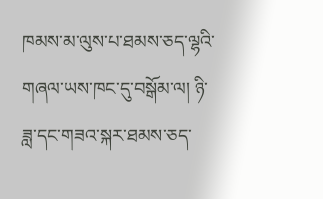ཁམས་མ་ལུས་པ་ཐམས་ཅད་ལྷའི་གཞལ་ཡས་ཁང་དུ་བསྒོམ་ལ། ཉི་ཟླ་དང་གཟའ་སྐར་ཐམས་ཅད་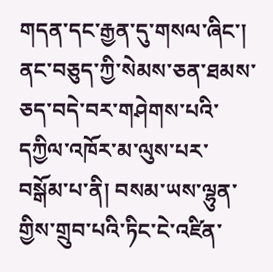གདན་དང་རྒྱན་དུ་གསལ་ཞིང་། ནང་བཅུད་ཀྱི་སེམས་ཅན་ཐམས་ཅད་བདེ་བར་གཤེགས་པའི་དཀྱིལ་འཁོར་མ་ལུས་པར་བསྒོམ་པ་ནི། བསམ་ཡས་ལྷུན་གྱིས་གྲུབ་པའི་ཏིང་ངེ་འཛིན་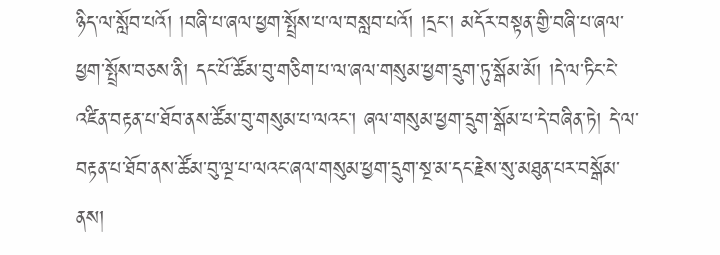ཉིད་ལ་སློབ་པའོ། །བཞི་པ་ཞལ་ཕྱག་སྤྲོས་པ་ལ་བསླབ་པའོ། །དྲང་། མདོར་བསྟན་གྱི་བཞི་པ་ཞལ་ཕྱག་སྤྲོས་བཅས་ནི། དང་པོ་ཚོམ་བུ་གཅིག་པ་ལ་ཞལ་གསུམ་ཕྱག་དྲུག་ཏུ་སྒོམ་མོ། །དེ་ལ་ཏིང་ངེ་འཛིན་བརྟན་པ་ཐོབ་ནས་ཚོམ་བུ་གསུམ་པ་ལའང་། ཞལ་གསུམ་ཕྱག་དྲུག་སྒོམ་པ་དེ་བཞིན་ཏེ། དེ་ལ་བརྟན་པ་ཐོབ་ནས་ཚོམ་བུ་ལྔ་པ་ལའང་ཞལ་གསུམ་ཕྱག་དྲུག་སྔ་མ་དང་རྗེས་སུ་མཐུན་པར་བསྒོམ་ནས།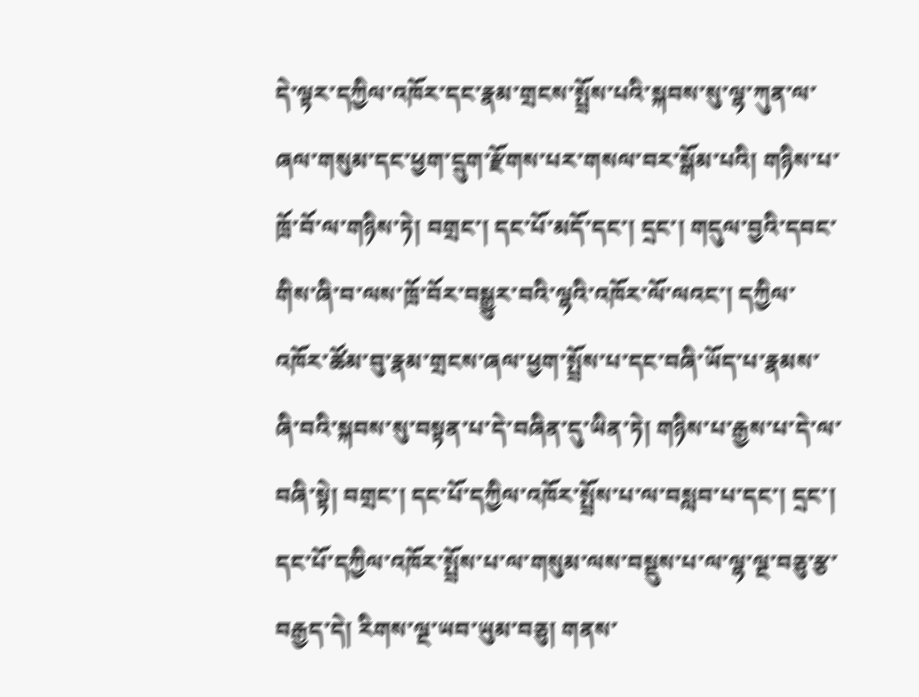དེ་ལྟར་དཀྱིལ་འཁོར་དང་རྣམ་གྲངས་སྤྲོས་པའི་སྐབས་སུ་ལྷ་ཀུན་ལ་ཞལ་གསུམ་དང་ཕྱག་དྲུག་རྫོགས་པར་གསལ་བར་སྒོམ་པའི། གཉིས་པ་ཁྲོ་བོ་ལ་གཉིས་ཏེ། བགྲང་། དང་པོ་མདོ་དང་། དྲང་། གདུལ་བྱའི་དབང་གིས་ཞི་བ་ལས་ཁྲོ་བོར་བསྒྱུར་བའི་ལྷའི་འཁོར་ལོ་ལའང་། དཀྱིལ་འཁོར་ཚོམ་བུ་རྣམ་གྲངས་ཞལ་ཕྱག་སྤྲོས་པ་དང་བཞི་ཡོད་པ་རྣམས་ཞི་བའི་སྐབས་སུ་བསྟན་པ་དེ་བཞིན་དུ་ཡིན་ཏེ། གཉིས་པ་རྒྱས་པ་དེ་ལ་བཞི་སྟེ། བགྲང་། དང་པོ་དཀྱིལ་འཁོར་སྤྲོས་པ་ལ་བསླབ་པ་དང་། དྲང་། དང་པོ་དཀྱིལ་འཁོར་སྤྲོས་པ་ལ་གསུམ་ལས་བསྡུས་པ་ལ་ལྷ་ལྔ་བཅུ་རྩ་བརྒྱད་དེ། རིགས་ལྔ་ཡབ་ཡུམ་བཅུ། གནས་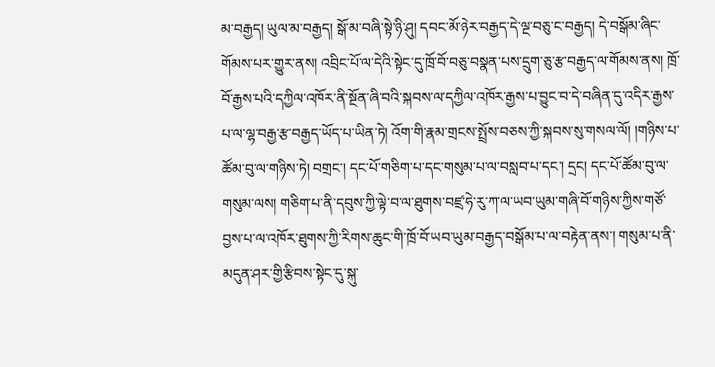མ་བརྒྱད། ཡུལ་མ་བརྒྱད། སྒོ་མ་བཞི་སྟེ་ཉི་ཤུ། དབང་མོ་ཉེར་བརྒྱད་དེ་ལྔ་བཅུ་ང་བརྒྱད། དེ་བསྒོམ་ཞིང་གོམས་པར་གྱུར་ནས། འབྲིང་པོ་ལ་དེའི་སྟེང་དུ་ཁྲོ་བོ་བཅུ་བསྣན་པས་དྲུག་ཅུ་རྩ་བརྒྱད་ལ་གོམས་ནས། ཁྲོ་བོ་རྒྱས་པའི་དཀྱིལ་འཁོར་ནི་སྔོན་ཞི་བའི་སྐབས་ལ་དཀྱིལ་འཁོར་རྒྱས་པ་བྱུང་བ་དེ་བཞིན་དུ་འདིར་རྒྱས་པ་ལ་ལྷ་བརྒྱ་རྩ་བརྒྱད་ཡོད་པ་ཡིན་ཏེ། འོག་གི་རྣམ་གྲངས་སྤྲོས་བཅས་ཀྱི་སྐབས་སུ་གསལ་ལོ། །གཉིས་པ་ཚོམ་བུ་ལ་གཉིས་ཏེ། བགྲང་། དང་པོ་གཅིག་པ་དང་གསུམ་པ་ལ་བསླབ་པ་དང་། དྲང། དང་པོ་ཚོམ་བུ་ལ་གསུམ་ལས། གཅིག་པ་ནི་དབུས་ཀྱི་ལྟེ་བ་ལ་ཐུགས་བཛྲ་ཧེ་རུ་ཀ་ལ་ཡབ་ཡུམ་གཞི་བོ་གཉིས་ཀྱིས་གཙོ་བྱས་པ་ལ་འཁོར་ཐུགས་ཀྱི་རིགས་ཆུང་གི་ཁྲོ་བོ་ཡབ་ཡུམ་བརྒྱད་བསྒོམ་པ་ལ་བརྟེན་ནས་། གསུམ་པ་ནི་མདུན་ཤར་གྱི་རྩིབས་སྟེང་དུ་སྐུ་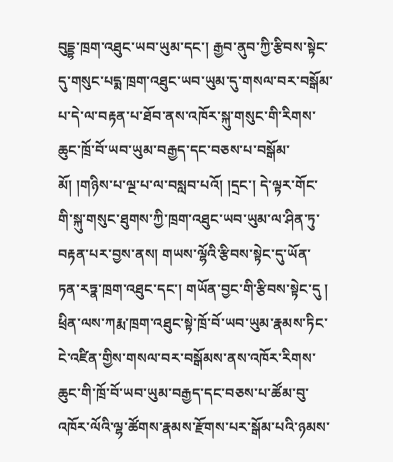བུདྡྷ་ཁྲག་འཐུང་ཡབ་ཡུམ་དང་། རྒྱབ་ནུབ་ཀྱི་རྩིབས་སྟེང་དུ་གསུང་པདྨ་ཁྲག་འཐུང་ཡབ་ཡུམ་དུ་གསལ་བར་བསྒོམ་པ་དེ་ལ་བརྟན་པ་ཐོབ་ནས་འཁོར་སྐུ་གསུང་གི་རིགས་ཆུང་ཁྲོ་བོ་ཡབ་ཡུམ་བརྒྱད་དང་བཅས་པ་བསྒོམ་མོ། །གཉིས་པ་ལྔ་པ་ལ་བསླབ་པའོ། །དྲང་། དེ་ལྟར་གོང་གི་སྐུ་གསུང་ཐུགས་ཀྱི་ཁྲག་འཐུང་ཡབ་ཡུམ་ལ་ཤིན་ཏུ་བརྟན་པར་བྱས་ནས། གཡས་ལྷོའི་རྩིབས་སྟེང་དུ་ཡོན་ཏན་རཏྣ་ཁྲག་འཐུང་དང་། གཡོན་བྱང་གི་རྩིབས་སྟེང་དུ ། ཕྲིན་ལས་ཀརྨ་ཁྲག་འཐུང་སྟེ་ཁྲོ་བོ་ཡབ་ཡུམ་རྣམས་ཏིང་ངེ་འཛིན་གྱིས་གསལ་བར་བསྒོམས་ནས་འཁོར་རིགས་ཆུང་གི་ཁྲོ་བོ་ཡབ་ཡུམ་བརྒྱད་དང་བཅས་པ་ཚོམ་བུ་འཁོར་ལོའི་ལྷ་ཚོགས་རྣམས་རྫོགས་པར་སྒོམ་པའི་ཉམས་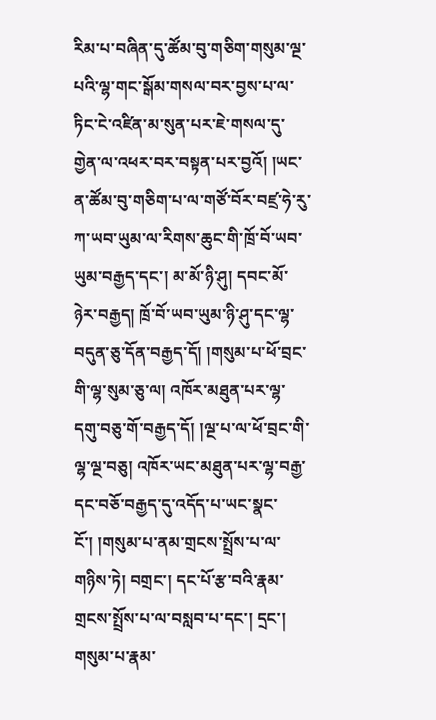རིམ་པ་བཞིན་དུ་ཚོམ་བུ་གཅིག་གསུམ་ལྔ་པའི་ལྷ་གང་སྒོམ་གསལ་བར་བྱས་པ་ལ་ཏིང་ངེ་འཛིན་མ་སུན་པར་ཇེ་གསལ་དུ་གྱེན་ལ་འཕར་བར་བསྟན་པར་བྱའོ། །ཡང་ན་ཚོམ་བུ་གཅིག་པ་ལ་གཙོ་བོར་བཛྲ་ཧེ་རུ་ཀ་ཡབ་ཡུམ་ལ་རིགས་ཆུང་གི་ཁྲོ་བོ་ཡབ་ཡུམ་བརྒྱད་དང་། མ་མོ་ཉི་ཤུ། དབང་མོ་ཉེར་བརྒྱད། ཁྲོ་བོ་ཡབ་ཡུམ་ཉི་ཤུ་དང་ལྷ་བདུན་ཅུ་དོན་བརྒྱད་དོ། །གསུམ་པ་ཕོ་བྲང་གི་ལྷ་སུམ་ཅུ་ལ། འཁོར་མཐུན་པར་ལྷ་དགུ་བཅུ་གོ་བརྒྱད་དོ། །ལྔ་པ་ལ་ཕོ་བྲང་གི་ལྷ་ལྔ་བཅུ། འཁོར་ཡང་མཐུན་པར་ལྷ་བརྒྱ་དང་བཅོ་བརྒྱད་དུ་འདོད་པ་ཡང་སྣང་ངོ་། །གསུམ་པ་ནམ་གྲངས་སྤྲོས་པ་ལ་གཉིས་ཏེ། བགྲང་། དང་པོ་རྩ་བའི་རྣམ་གྲངས་སྤྲོས་པ་ལ་བསླབ་པ་དང་། དྲང་། གསུམ་པ་རྣམ་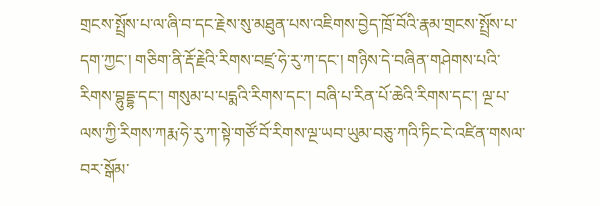གྲངས་སྤྲོས་པ་ལ་ཞི་བ་དང་རྗེས་སུ་མཐུན་པས་འཇིགས་བྱེད་ཁྲོ་བོའི་རྣམ་གྲངས་སྤྲོས་པ་དག་ཀྱང་། གཅིག་ནི་རྡོ་རྗེའི་རིགས་བཛྲ་ཧེ་རུ་ཀ་དང་། གཉིས་དེ་བཞིན་གཤེགས་པའི་རིགས་བྷུདྡྷ་དང་། གསུམ་པ་པདྨའི་རིགས་དང་། བཞི་པ་རིན་པོ་ཆེའི་རིགས་དང་། ལྔ་པ་ལས་ཀྱི་རིགས་ཀརྨ་ཧེ་རུ་ཀ་སྟེ་གཙོ་བོ་རིགས་ལྔ་ཡབ་ཡུམ་བཅུ་ཀའི་ཏིང་ངེ་འཛིན་གསལ་བར་སྒོམ་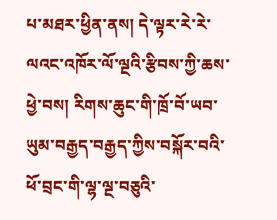པ་མཐར་ཕྱིན་ནས། དེ་ལྟར་རེ་རེ་ལའང་འཁོར་ལོ་ལྔའི་རྩིབས་ཀྱི་ཆས་ཕྱེ་བས། རིགས་ཆུང་གི་ཁྲོ་བོ་ཡབ་ཡུམ་བརྒྱད་བརྒྱད་ཀྱིས་བསྐོར་བའི་ཕོ་བྲང་གི་ལྷ་ལྔ་བཅུའི་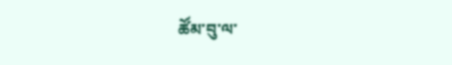ཚོམ་བུ་ལ་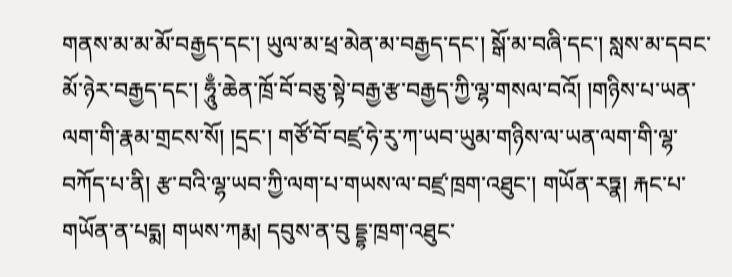གནས་མ་མ་མོ་བརྒྱད་དང་། ཡུལ་མ་ཕྲ་མེན་མ་བརྒྱད་དང་། སྒོ་མ་བཞི་དང་། སླས་མ་དབང་མོ་ཉེར་བརྒྱད་དང་། ཧཱུྃ་ཆེན་ཁྲོ་བོ་བཅུ་སྟེ་བརྒྱ་རྩ་བརྒྱད་ཀྱི་ལྷ་གསལ་བའོ། །གཉིས་པ་ཡན་ལག་གི་རྣམ་གྲངས་སོ། །དྲང་། གཙོ་བོ་བཛྲ་ཧེ་རུ་ཀ་ཡབ་ཡུམ་གཉིས་ལ་ཡན་ལག་གི་ལྷ་བཀོད་པ་ནི། རྩ་བའི་ལྷ་ཡབ་ཀྱི་ལག་པ་གཡས་ལ་བཛྲ་ཁྲག་འཐུང་། གཡོན་རཏྣ། རྐང་པ་ གཡོན་ན་པདྨ། གཡས་ཀརྨ། དབུས་ན་བུ དྡྷ་ཁྲག་འཐུང་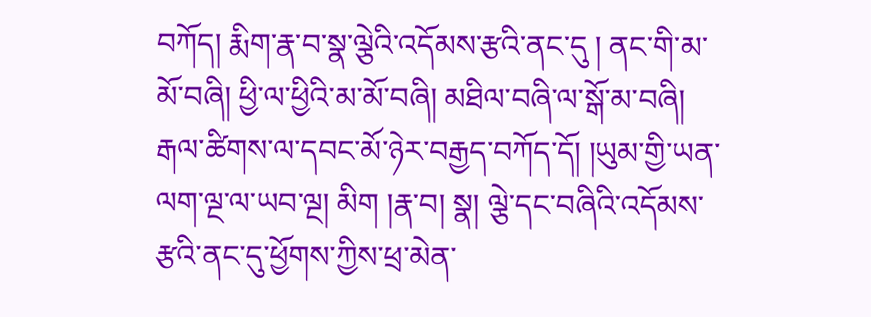བཀོད། རྨིག་རྣ་བ་སྣ་ལྕེའི་འདོམས་རྩའི་ནང་དུ ། ནང་གི་མ་མོ་བཞི། ཕྱི་ལ་ཕྱིའི་མ་མོ་བཞི། མཐིལ་བཞི་ལ་སྒོ་མ་བཞི། རྒལ་ཚིགས་ལ་དབང་མོ་ཉེར་བརྒྱད་བཀོད་དོ། །ཡུམ་གྱི་ཡན་ལག་ལྔ་ལ་ཡབ་ལྔ། མིག །རྣ་བ། སྣ། ལྕེ་དང་བཞིའི་འདོམས་རྩའི་ནང་དུ་ཕྱོགས་ཀྱིས་ཕྲ་མེན་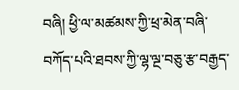བཞི། ཕྱི་ལ་མཚམས་ཀྱི་ཕྲ་མེན་བཞི་བཀོད་པའི་ཐབས་ཀྱི་ལྷ་ལྔ་བཅུ་རྩ་བརྒྱད་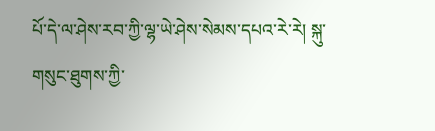པོ་དེ་ལ་ཤེས་རབ་ཀྱི་ལྷ་ཡེ་ཤེས་སེམས་དཔའ་རེ་རེ། སྐུ་གསུང་ཐུགས་ཀྱི་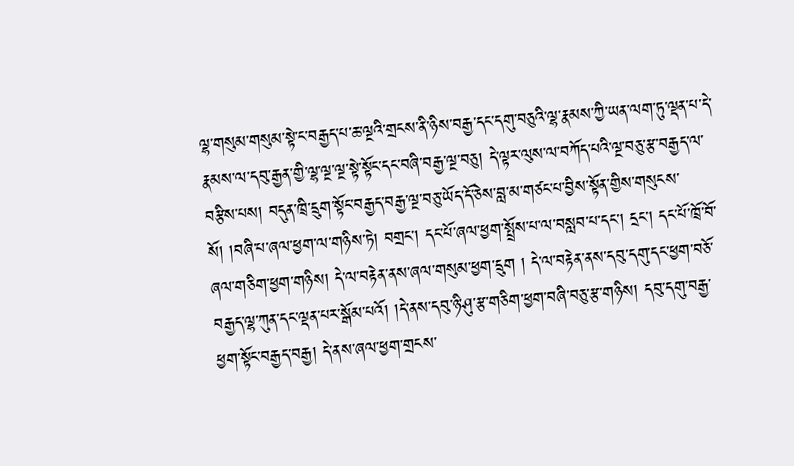ལྷ་གསུམ་གསུམ་སྟེ་ང་བརྒྱད་པ་ཆ་ལྔའི་གྲངས་ནི་ཉིས་བརྒྱ་དང་དགུ་བཅུའི་ལྷ་རྣམས་ཀྱི་ཡན་ལག་ཏུ་ལྡན་པ་དེ་རྣམས་ལ་དབུ་རྒྱན་གྱི་ལྷ་ལྔ་ལྔ་སྟེ་སྟོང་དང་བཞི་བརྒྱ་ལྔ་བཅུ། དེ་ལྟར་ལུས་ལ་བཀོད་པའི་ལྔ་བཅུ་རྩ་བརྒྱད་ལ་བརྩིས་པས། བདུན་ཁྲི་དྲུག་སྟོང་བརྒྱད་བརྒྱ་ལྔ་བཅུ་ཡོད་དོ་ཅེས་བླ་མ་གཙང་པ་བྱིས་སྟོན་གྱིས་གསུངས་སོ། །བཞི་པ་ཞལ་ཕྱག་ལ་གཉིས་ཏེ། བགྲང་། དང་པོ་ཞལ་ཕྱག་སྤྲོས་པ་ལ་བསླབ་པ་དང་། དྲང་། དང་པོ་ཁྲོ་བོ་ཞལ་གཅིག་ཕྱག་གཉིས། དེ་ལ་བརྟེན་ནས་ཞལ་གསུམ་ཕྱག་དྲུག ། དེ་ལ་བརྟེན་ནས་དབུ་དགུ་དང་ཕྱག་བཅོ་བརྒྱད་ལྷ་ཀུན་དང་ལྡན་པར་སྒོམ་པའོ། །དེ་ནས་དབུ་ཉི་ཤུ་རྩ་གཅིག་ཕྱག་བཞི་བཅུ་རྩ་གཉིས། དབུ་དགུ་བརྒྱ་ཕྱག་སྟོང་བརྒྱད་བརྒྱ། དེ་ནས་ཞལ་ཕྱག་གྲངས་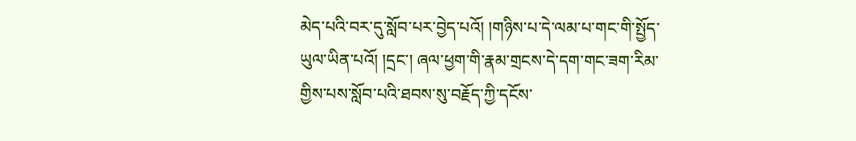མེད་པའི་བར་དུ་སློབ་པར་བྱེད་པའོ། །གཉིས་པ་དེ་ལམ་པ་གང་གི་སྤྱོད་ཡུལ་ཡིན་པའོ། །དྲང་། ཞལ་ཕྱག་གི་རྣམ་གྲངས་དེ་དག་གང་ཟག་རིམ་གྱིས་པས་སློབ་པའི་ཐབས་སུ་བརྗོད་ཀྱི་དངོས་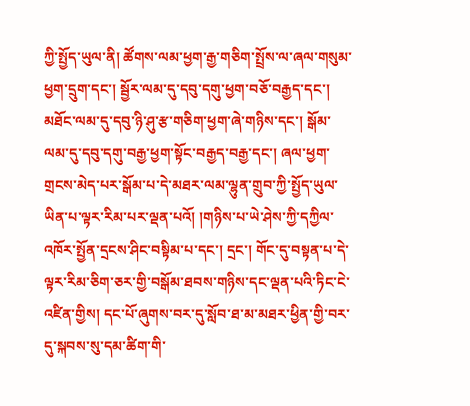ཀྱི་སྤྱོད་ཡུལ་ནི། ཚོགས་ལམ་ཕྱག་རྒྱ་གཅིག་སྤྲོས་ལ་ཞལ་གསུམ་ཕྱག་དྲུག་དང་། སྦྱོར་ལམ་དུ་དབུ་དགུ་ཕྱག་བཅོ་བརྒྱད་དང་། མཐོང་ལམ་དུ་དབུ་ཉི་ཤུ་རྩ་གཅིག་ཕྱག་ཞེ་གཉིས་དང་། སྒོམ་ལམ་དུ་དབུ་དགུ་བརྒྱ་ཕྱག་སྟོང་བརྒྱད་བརྒྱ་དང་། ཞལ་ཕྱག་གྲངས་མེད་པར་སྒོམ་པ་དེ་མཐར་ལམ་ལྷུན་གྲུབ་ཀྱི་སྤྱོད་ཡུལ་ཡིན་པ་ལྟར་རིམ་པར་ལྡན་པའོ། །གཉིས་པ་ཡེ་ཤེས་ཀྱི་དཀྱིལ་འཁོར་སྤྱོན་དྲངས་ཤིང་བསྟིམ་པ་དང་། དྲང་། གོང་དུ་བསྟན་པ་དེ་ལྟར་རིམ་ཅིག་ཅར་གྱི་བསྒོམ་ཐབས་གཉིས་དང་ལྡན་པའི་ཏིང་ངེ་འཛིན་གྱིས། དང་པོ་ཞུགས་བར་དུ་སློབ་ཐ་མ་མཐར་ཕྱིན་གྱི་བར་དུ་སྐབས་སུ་དམ་ཚིག་གི་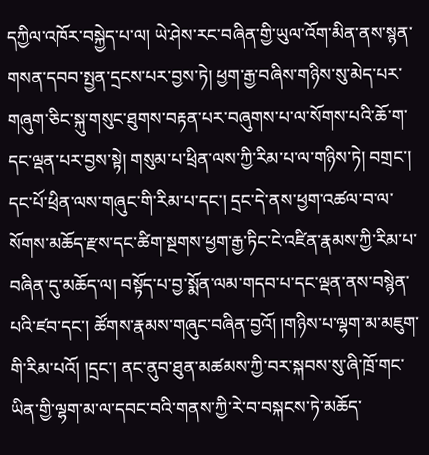དཀྱིལ་འཁོར་བསྐྱེད་པ་ལ། ཡེ་ཤེས་རང་བཞིན་གྱི་ཡུལ་འོག་མིན་ནས་སྙན་གསན་དབབ་སྤྱན་དྲངས་པར་བྱས་ཏེ། ཕྱག་རྒྱ་བཞིས་གཉིས་སུ་མེད་པར་གཞུག་ཅིང་སྐུ་གསུང་ཐུགས་བརྟན་པར་བཞུགས་པ་ལ་སོགས་པའི་ཆོ་ག་དང་ལྡན་པར་བྱས་སྟེ། གསུམ་པ་ཕྲིན་ལས་ཀྱི་རིམ་པ་ལ་གཉིས་ཏེ། བགྲང་། དང་པོ་ཕྲིན་ལས་གཞུང་གི་རིམ་པ་དང་། དྲང་དེ་ནས་ཕྱག་འཚལ་བ་ལ་སོགས་མཆོད་རྫས་དང་ཚིག་སྔགས་ཕྱག་རྒྱ་ཏིང་ངེ་འཛིན་རྣམས་ཀྱི་རིམ་པ་བཞིན་དུ་མཆོད་ལ། བསྟོད་པ་བྱ་སྨོན་ལམ་གདབ་པ་དང་ལྡན་ནས་བསྙེན་པའི་ཛབ་དང་། ཚོགས་རྣམས་གཞུང་བཞིན་བྱའོ། །གཉིས་པ་ལྷག་མ་མཇུག་གི་རིམ་པའོ། །དྲང་། ནང་ནུབ་ཐུན་མཚམས་ཀྱི་བར་སྐབས་སུ་ཞི་ཁྲོ་གང་ཡིན་གྱི་ལྷག་མ་ལ་དབང་བའི་གནས་ཀྱི་རེ་བ་བསྐངས་ཏེ་མཆོད་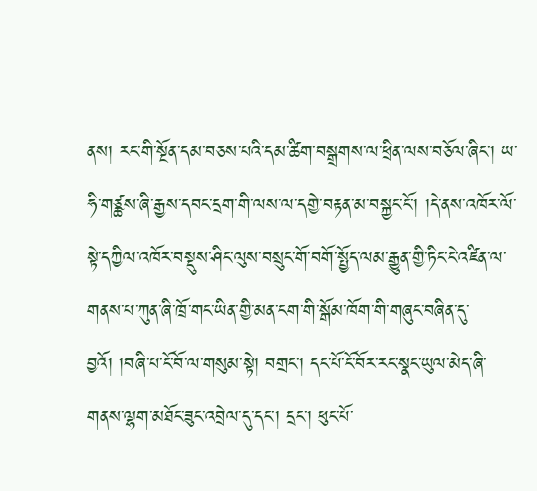ནས། རང་གི་སྔོན་དམ་བཅས་པའི་དམ་ཚིག་བསྒྲགས་ལ་ཕྲིན་ལས་བཅོལ་ཞིང་། ཡ་ཧི་གཙྪས་ཞི་རྒྱས་དབང་དྲག་གི་ལས་ལ་དགྱེ་བརྟན་མ་བསྐྱང་ངོ་། །དེ་ནས་འཁོར་ལོ་སྟེ་དཀྱིལ་འཁོར་བསྡུས་ཤིང་ལུས་བསྲུང་གོ་བགོ་སྤྱོད་ལམ་རྒྱུན་གྱི་ཏིང་ངེ་འཛིན་ལ་གནས་པ་ཀུན་ཞི་ཁྲོ་གང་ཡིན་གྱི་མན་ངག་གི་སྒོམ་ཁོག་གི་གཞུང་བཞིན་དུ་བྱའོ། །བཞི་པ་ངོ་བོ་ལ་གསུམ་སྟེ། བགྲང་། དང་པོ་ངོ་བོར་རང་སྣང་ཡུལ་མེད་ཞི་གནས་ལྷག་མཐོང་ཟུང་འབྲེལ་དུ་དང་། དྲང་། ཕུང་པོ་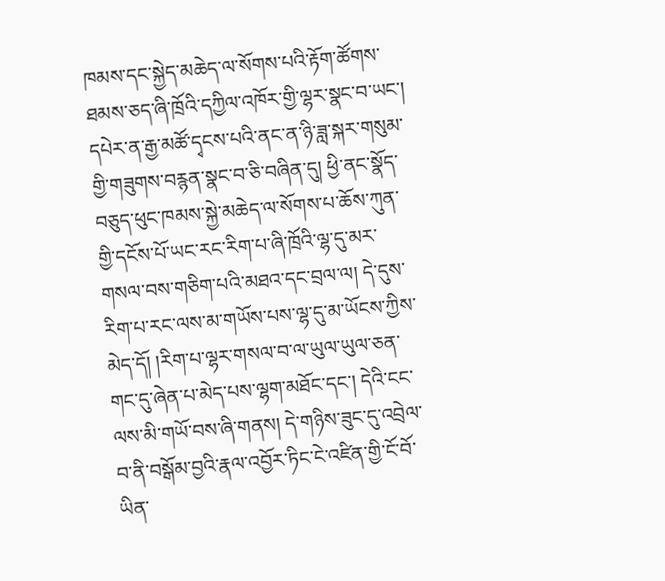ཁམས་དང་སྐྱེད་མཆེད་ལ་སོགས་པའི་རྟོག་ཚོགས་ཐམས་ཅད་ཞི་ཁྲོའི་དཀྱིལ་འཁོར་གྱི་ལྷར་སྣང་བ་ཡང་། དཔེར་ན་རྒྱ་མཚོ་དྭངས་པའི་ནང་ན་ཉི་ཟླ་སྐར་གསུམ་གྱི་གཟུགས་བརྙན་སྣང་བ་ཅི་བཞིན་དུ། ཕྱི་ནང་སྣོད་བཅུད་ཕུང་ཁམས་སྐྱེ་མཆེད་ལ་སོགས་པ་ཆོས་ཀུན་གྱི་དངོས་པོ་ཡང་རང་རིག་པ་ཞི་ཁྲོའི་ལྷ་དུ་མར་གསལ་བས་གཅིག་པའི་མཐའ་དང་བྲལ་ལ། དེ་དུས་རིག་པ་རང་ལས་མ་གཡོས་པས་ལྷ་དུ་མ་ཡོངས་ཀྱིས་མེད་དོ། །རིག་པ་ལྷར་གསལ་བ་ལ་ཡུལ་ཡུལ་ཅན་གང་དུ་ཞེན་པ་མེད་པས་ལྷག་མཐོང་དང་། དེའི་ངང་ལས་མི་གཡོ་བས་ཞི་གནས། དེ་གཉིས་ཟུང་དུ་འབྲེལ་བ་ནི་བསྒོམ་བྱའི་རྣལ་འབྱོར་ཏིང་ངེ་འཛིན་གྱི་ངོ་བོ་ཡིན་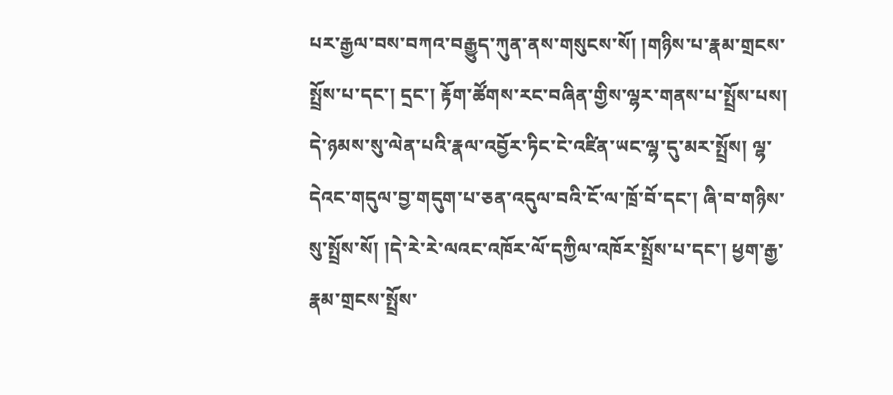པར་རྒྱལ་བས་བཀའ་བརྒྱུད་ཀུན་ནས་གསུངས་སོ། །གཉིས་པ་རྣམ་གྲངས་སྤྲོས་པ་དང་། དྲང་། རྟོག་ཚོགས་རང་བཞིན་གྱིས་ལྷར་གནས་པ་སྤྲོས་པས། དེ་ཉམས་སུ་ལེན་པའི་རྣལ་འབྱོར་ཏིང་ངེ་འཛིན་ཡང་ལྷ་དུ་མར་སྤྲོས། ལྷ་དེའང་གདུལ་བྱ་གདུག་པ་ཅན་འདུལ་བའི་ངོ་ལ་ཁྲོ་བོ་དང་། ཞི་བ་གཉིས་སུ་སྤྲོས་སོ། །དེ་རེ་རེ་ལའང་འཁོར་ལོ་དཀྱིལ་འཁོར་སྤྲོས་པ་དང་། ཕྱག་རྒྱ་རྣམ་གྲངས་སྤྲོས་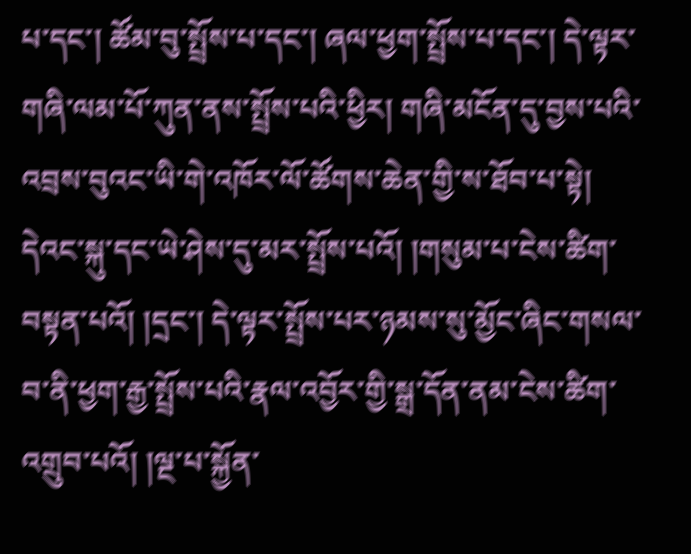པ་དང་། ཚོམ་བུ་སྤྲོས་པ་དང་། ཞལ་ཕྱག་སྤྲོས་པ་དང་། དེ་ལྟར་གཞི་ལམ་པོ་ཀུན་ནས་སྤྲོས་པའི་ཕྱིར། གཞི་མངོན་དུ་བྱས་པའི་འབྲས་བུའང་ཡི་གེ་འཁོར་ལོ་ཚོགས་ཆེན་གྱི་ས་ཐོབ་པ་སྟེ། དེའང་སྐུ་དང་ཡེ་ཤེས་དུ་མར་སྤྲོས་པའོ། །གསུམ་པ་ངེས་ཚིག་བསྟན་པའོ། །དྲང་། དེ་ལྟར་སྤྲོས་པར་ཉམས་སུ་མྱོང་ཞིང་གསལ་བ་ནི་ཕྱག་རྒྱ་སྤྲོས་པའི་རྣལ་འབྱོར་གྱི་སྒྲ་དོན་ནམ་ངེས་ཚིག་འགྲུབ་པའོ། །ལྔ་པ་སྐྱོན་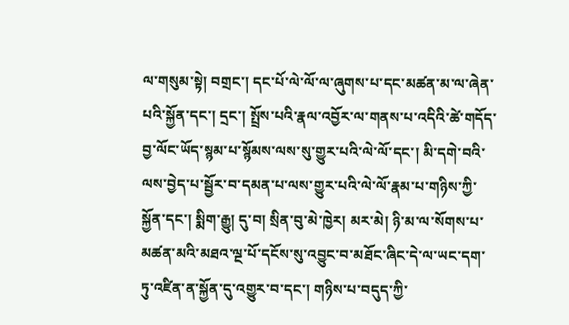ལ་གསུམ་སྟེ། བགྲང་། དང་པོ་ལེ་ལོ་ལ་ཞུགས་པ་དང་མཚན་མ་ལ་ཞེན་པའི་སྐྱོན་དང་། དྲང་། སྤྲོས་པའི་རྣལ་འབྱོར་ལ་གནས་པ་འདིའི་ཚེ་གདོད་བྱ་ལོང་ཡོད་སྙམ་པ་སྙོམས་ལས་སུ་གྱུར་པའི་ལེ་ལོ་དང་། མི་དགེ་བའི་ལས་བྱེད་པ་སྦྱོར་བ་དམན་པ་ལས་གྱུར་པའི་ལེ་ལོ་རྣམ་པ་གཉིས་ཀྱི་སྐྱོན་དང་། སྨིག་རྒྱུ། དུ་བ། སྲིན་བུ་མེ་ཁྱེར། མར་མེ། ཉི་མ་ལ་སོགས་པ་མཚན་མའི་མཐའ་ལྔ་པོ་དངོས་སུ་འབྱུང་བ་མཐོང་ཞིང་དེ་ལ་ཡང་དག་ཏུ་འཛིན་ན་སྐྱོན་དུ་འགྱུར་བ་དང་། གཉིས་པ་བདུད་ཀྱི་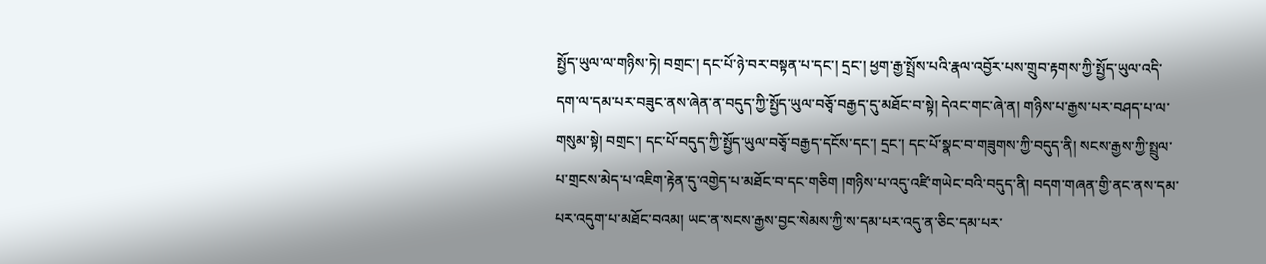སྤྱོད་ཡུལ་ལ་གཉིས་ཏེ། བགྲང་། དང་པོ་ཉེ་བར་བསྟན་པ་དང་། དྲང་། ཕྱག་རྒྱ་སྤྲོས་པའི་རྣལ་འབྱོར་པས་གྲུབ་རྟགས་ཀྱི་སྤྱོད་ཡུལ་འདི་དག་ལ་དམ་པར་བཟུང་ནས་ཞེན་ན་བདུད་ཀྱི་སྤྱོད་ཡུལ་བཅྭོ་བརྒྱད་དུ་མཐོང་བ་སྟེ། དེའང་གང་ཞེ་ན། གཉིས་པ་རྒྱས་པར་བཤད་པ་ལ་གསུམ་སྟེ། བགྲང་། དང་པོ་བདུད་ཀྱི་སྤྱོད་ཡུལ་བཅྭོ་བརྒྱད་དངོས་དང་། དྲང་། དང་པོ་སྣང་བ་གཟུགས་ཀྱི་བདུད་ནི། སངས་རྒྱས་ཀྱི་སྤྲུལ་པ་གྲངས་མེད་པ་འཇིག་རྟེན་དུ་འགྱེད་པ་མཐོང་བ་དང་གཅིག །གཉིས་པ་འདུ་འཛི་གཡེང་བའི་བདུད་ནི། བདག་གཞན་གྱི་ནང་ནས་དམ་པར་འདུག་པ་མཐོང་བའམ། ཡང་ན་སངས་རྒྱས་བྱང་སེམས་ཀྱི་ས་དམ་པར་འདུ་ན་ཅིང་དམ་པར་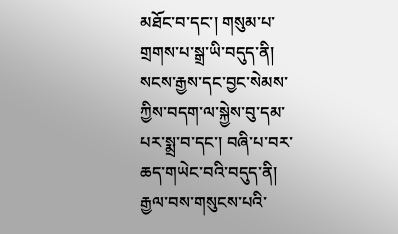མཐོང་བ་དང་། གསུམ་པ་གྲགས་པ་སྒྲ་ཡི་བདུད་ནི། སངས་རྒྱས་དང་བྱང་སེམས་ཀྱིས་བདག་ལ་སྐྱེས་བུ་དམ་པར་སྨྲ་བ་དང་། བཞི་པ་བར་ཆད་གཡེང་བའི་བདུད་ནི། རྒྱལ་བས་གསུངས་པའི་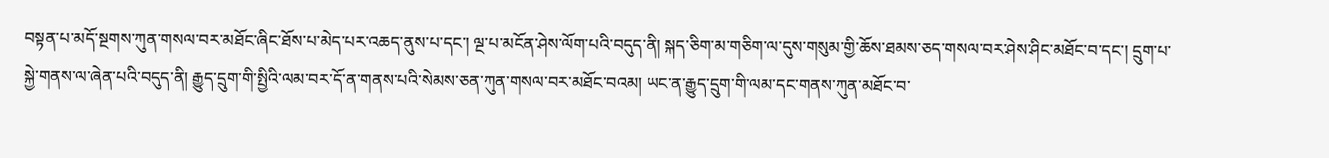བསྟན་པ་མདོ་སྔགས་ཀུན་གསལ་བར་མཐོང་ཞིང་ཐོས་པ་མེད་པར་འཆད་ནུས་པ་དང་། ལྔ་པ་མངོན་ཤེས་ལོག་པའི་བདུད་ནི། སྐད་ཅིག་མ་གཅིག་ལ་དུས་གསུམ་གྱི་ཆོས་ཐམས་ཅད་གསལ་བར་ཤེས་ཤིང་མཐོང་བ་དང་། དྲུག་པ་སྐྱེ་གནས་ལ་ཞེན་པའི་བདུད་ནི། རྒྱུད་དྲུག་གི་སྤྱིའི་ལམ་བར་དོ་ན་གནས་པའི་སེམས་ཅན་ཀུན་གསལ་བར་མཐོང་བའམ། ཡང་ན་རྒྱུད་དྲུག་གི་ལམ་དང་གནས་ཀུན་མཐོང་བ་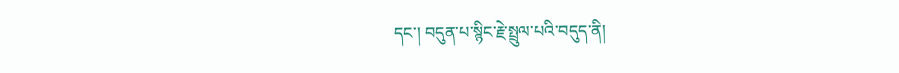དང་། བདུན་པ་སྙིང་རྗེ་སྤྲུལ་པའི་བདུད་ནི།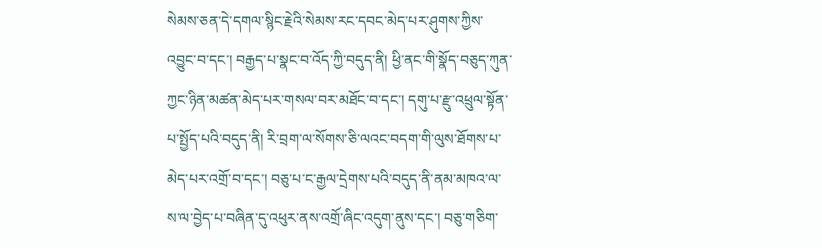སེམས་ཅན་དེ་དགལ་སྙིང་རྗེའི་སེམས་རང་དབང་མེད་པར་ཤུགས་ཀྱིས་འབྱུང་བ་དང་། བརྒྱད་པ་སྣང་བ་འོད་ཀྱི་བདུད་ནི། ཕྱི་ནང་གི་སྣོད་བཅུད་ཀུན་ཀྱང་ཉིན་མཚན་མེད་པར་གསལ་བར་མཐོང་བ་དང་། དགུ་པ་རྫུ་འཕྲུལ་སྟོན་པ་སྤྱོད་པའི་བདུད་ནི། རི་བྲག་ལ་སོགས་ཅི་ལའང་བདག་གི་ལུས་ཐོགས་པ་མེད་པར་འགྲོ་བ་དང་། བཅུ་པ་ང་རྒྱལ་དྲེགས་པའི་བདུད་ནི་ནམ་མཁའ་ལ་ས་ལ་བྱེད་པ་བཞིན་དུ་འཕུར་ནས་འགྲོ་ཞིང་འདུག་ནུས་དང་། བཅུ་གཅིག་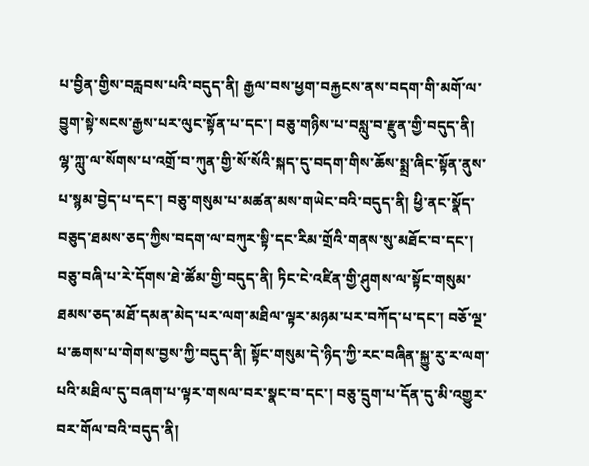པ་བྱིན་གྱིས་བརླབས་པའི་བདུད་ནི། རྒྱལ་བས་ཕྱག་བརྐྱངས་ནས་བདག་གི་མགོ་ལ་བྱུག་སྟེ་སངས་རྒྱས་པར་ལུང་སྟོན་པ་དང་། བཅུ་གཉིས་པ་བསླུ་བ་རྫུན་གྱི་བདུད་ནི། ལྷ་ཀླུ་ལ་སོགས་པ་འགྲོ་བ་ཀུན་གྱི་སོ་སོའི་སྐད་དུ་བདག་གིས་ཆོས་སྨྲ་ཞིང་སྟོན་ནུས་པ་སྙམ་བྱེད་པ་དང་། བཅུ་གསུམ་པ་མཚན་མས་གཡེང་བའི་བདུད་ནི། ཕྱི་ནང་སྣོད་བཅུད་ཐམས་ཅད་ཀྱིས་བདག་ལ་བཀུར་སྟི་དང་རིམ་གྲོའི་གནས་སུ་མཐོང་བ་དང་། བཅུ་བཞི་པ་རེ་དོགས་ཐེ་ཚོམ་གྱི་བདུད་ནི། ཏིང་ངེ་འཛིན་གྱི་ཤུགས་ལ་སྟོང་གསུམ་ཐམས་ཅད་མཐོ་དམན་མེད་པར་ལག་མཐིལ་ལྟར་མཉམ་པར་བཀོད་པ་དང་། བཅོ་ལྔ་པ་ཆགས་པ་གེགས་བྱས་ཀྱི་བདུད་ནི། སྟོང་གསུམ་དེ་ཉིད་ཀྱི་རང་བཞིན་སྐྱུ་རུ་ར་ལག་པའི་མཐིལ་དུ་བཞག་པ་ལྟར་གསལ་བར་སྣང་བ་དང་། བཅུ་དྲུག་པ་དོན་དུ་མི་འགྱུར་བར་གོལ་བའི་བདུད་ནི།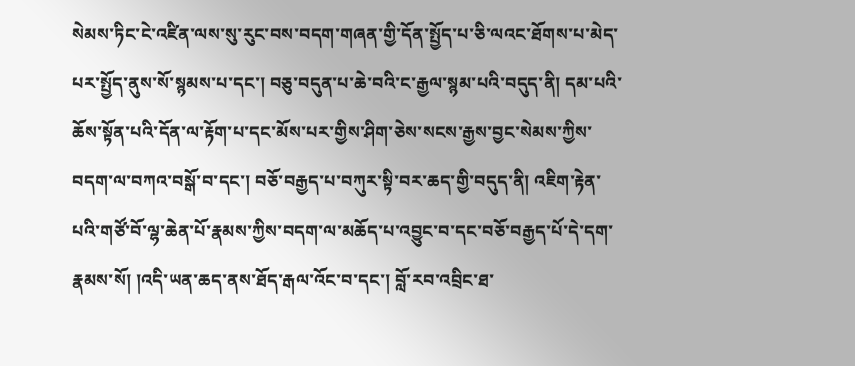སེམས་ཏིང་ངེ་འཛིན་ལས་སུ་རུང་བས་བདག་གཞན་གྱི་དོན་སྤྱོད་པ་ཅི་ལའང་ཐོགས་པ་མེད་པར་སྤྱོད་ནུས་སོ་སྙམས་པ་དང་། བཅུ་བདུན་པ་ཆེ་བའི་ང་རྒྱལ་སྙམ་པའི་བདུད་ནི། དམ་པའི་ཆོས་སྟོན་པའི་དོན་ལ་རྟོག་པ་དང་མོས་པར་གྱིས་ཤིག་ཅེས་སངས་རྒྱས་བྱང་སེམས་ཀྱིས་བདག་ལ་བཀའ་བསྒོ་བ་དང་། བཅོ་བརྒྱད་པ་བཀུར་སྟི་བར་ཆད་གྱི་བདུད་ནི། འཇིག་རྟེན་པའི་གཙོ་བོ་ལྷ་ཆེན་པོ་རྣམས་ཀྱིས་བདག་ལ་མཆོད་པ་འབྱུང་བ་དང་བཅོ་བརྒྱད་པོ་དེ་དག་རྣམས་སོ། །འདི་ཡན་ཆད་ནས་ཐོད་རྒལ་འོང་བ་དང་། བློ་རབ་འབྲིང་ཐ་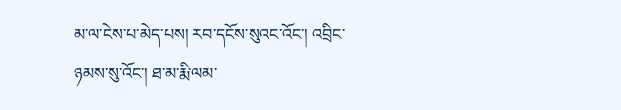མ་ལ་ངེས་པ་མེད་པས། རབ་དངོས་སུའང་འོང་། འབྲིང་ཉམས་སུ་འོང་། ཐ་མ་རྨི་ལམ་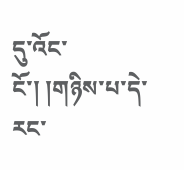དུ་འོང་ངོ་། །གཉིས་པ་དེ་རང་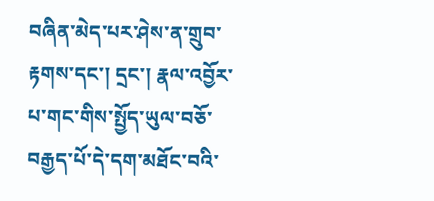བཞིན་མེད་པར་ཤེས་ན་གྲུབ་རྟགས་དང་། དྲང་། རྣལ་འབྱོར་པ་གང་གིས་སྤྱོད་ཡུལ་བཅོ་བརྒྱད་པོ་དེ་དག་མཐོང་བའི་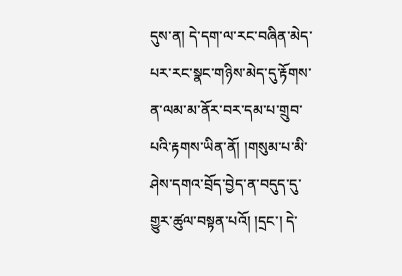དུས་ན། དེ་དག་ལ་རང་བཞིན་མེད་པར་རང་སྣང་གཉིས་མེད་དུ་རྟོགས་ན་ལམ་མ་ནོར་བར་དམ་པ་གྲུབ་པའི་རྟགས་ཡིན་ནོ། །གསུམ་པ་མི་ཤེས་དགའ་བྲོད་བྱེད་ན་བདུད་དུ་གྱུར་ཚུལ་བསྟན་པའོ། །དྲང་། དེ་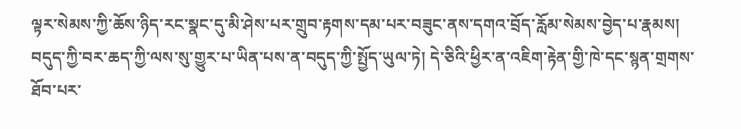ལྟར་སེམས་ཀྱི་ཆོས་ཉིད་རང་སྣང་དུ་མི་ཤེས་པར་གྲུབ་རྟགས་དམ་པར་བཟུང་ནས་དགའ་བྲོད་རློམ་སེམས་བྱེད་པ་རྣམས། བདུད་ཀྱི་བར་ཆད་ཀྱི་ལས་སུ་གྱུར་པ་ཡིན་པས་ན་བདུད་ཀྱི་སྤྱོད་ཡུལ་ཏེ། དེ་ཅིའི་ཕྱིར་ན་འཇིག་རྟེན་གྱི་ཁེ་དང་སྙན་གྲགས་ཐོབ་པར་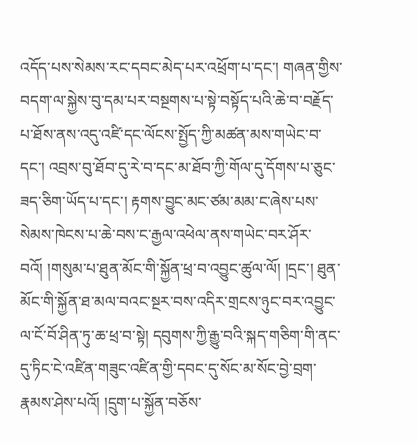འདོད་པས་སེམས་རང་དབང་མེད་པར་འཕྲོག་པ་དང་། གཞན་གྱིས་བདག་ལ་སྐྱེས་བུ་དམ་པར་བསྔགས་པ་སྟེ་བསྟོད་པའི་ཆེ་བ་བརྗོད་པ་ཐོས་ནས་འདུ་འཛི་དང་ལོངས་སྤྱོད་ཀྱི་མཚན་མས་གཡེང་བ་དང་། འབྲས་བུ་ཐོབ་དུ་རེ་བ་དང་མ་ཐོབ་ཀྱི་གོལ་དུ་དོགས་པ་ཅུང་ཟད་ཅིག་ཡོད་པ་དང་། རྟགས་བྱུང་མང་ཙམ་མམ་ང་ཞེས་པས་སེམས་ཁེངས་པ་ཆེ་བས་ང་རྒྱལ་འཕེལ་ནས་གཡེང་བར་ཤོར་བའོ། །གསུམ་པ་ཐུན་མོང་གི་སྐྱོན་ཕྲ་བ་འབྱུང་ཚུལ་ལོ། །དྲང་། ཐུན་མོང་གི་སྐྱོན་ཐ་མལ་བའང་སྔར་བས་འདིར་གྲངས་ཉུང་བར་འབྱུང་ལ་ངོ་བོ་ཤིན་ཏུ་ཆ་ཕྲ་བ་སྟེ། དབུགས་ཀྱི་རྒྱུ་བའི་སྐད་གཅིག་གི་ནང་དུ་ཏིང་ངེ་འཛིན་གཟུང་འཛིན་གྱི་དབང་དུ་སོང་མ་སོང་བྱེ་བྲག་རྣམས་ཤེས་པའོ། །དྲུག་པ་སྐྱོན་བཅོས་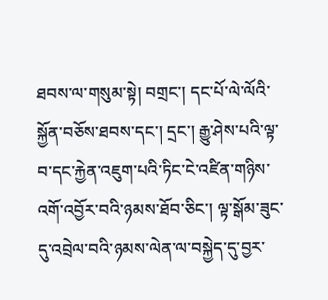ཐབས་ལ་གསུམ་སྟེ། བགྲང་། དང་པོ་ལེ་ལོའི་སྐྱོན་བཅོས་ཐབས་དང་། དྲང་། རྒྱུ་ཤེས་པའི་ལྟ་བ་དང་རྐྱེན་འཇུག་པའི་ཏིང་ངེ་འཛིན་གཉིས་འགོ་འབྱོར་བའི་ཉམས་ཐོབ་ཅིང་། ལྟ་སྒོམ་ཟུང་དུ་འབྲེལ་བའི་ཉམས་ལེན་ལ་བསྐྱེད་དུ་བྱར་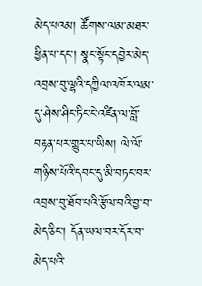མེད་པའམ། ཚོགས་ལམ་མཐར་ཕྱིན་པ་དང་། སྣང་སྟོང་དབྱེར་མེད་འབྲས་བུ་ལྷའི་དཀྱིལ་འཁོར་ལམ་དུ་ཤེས་ཤིང་ཏིང་ངེ་འཛིན་ལ་བློ་བརྟན་པར་གྱུར་པ་ཡིས། ལེ་ལོ་གཉིས་པོའི་དབང་དུ་མི་བཏང་བར་འབྲས་བུ་ཐོབ་པའི་རྩོལ་བའི་བྱ་བ་མེད་ཅིང་། དོན་ཡལ་བར་དོར་བ་མེད་པའི་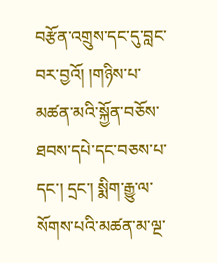བརྩོན་འགྲུས་དང་དུ་བླང་བར་བྱའོ། །གཉིས་པ་མཚན་མའི་སྐྱོན་བཅོས་ཐབས་དཔེ་དང་བཅས་པ་དང་། དྲང་། སྨིག་རྒྱུ་ལ་སོགས་པའི་མཚན་མ་ལྔ་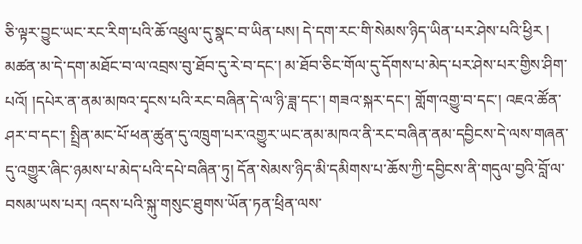ཅི་ལྟར་བྱུང་ཡང་རང་རིག་པའི་ཆོ་འཕྲུལ་དུ་སྣང་བ་ཡིན་པས། དེ་དག་རང་གི་སེམས་ཉིད་ཡིན་པར་ཤེས་པའི་ཕྱིར ། མཚན་མ་དེ་དག་མཐོང་བ་ལ་འབྲས་བུ་ཐོབ་དུ་རེ་བ་དང་། མ་ཐོབ་ཅིང་གོལ་དུ་དོགས་པ་མེད་པར་ཤེས་པར་གྱིས་ཤིག་པའོ། །དཔེར་ན་ནམ་མཁའ་དྭངས་པའི་རང་བཞིན་དེ་ལ་ཉི་ཟླ་དང་། གཟའ་སྐར་དང་། གློག་འགྱུ་བ་དང་། འཇའ་ཚོན་ཤར་བ་དང་། སྤྲིན་མང་པོ་ཕན་ཚུན་དུ་འཁྲུག་པར་འགྱུར་ཡང་ནམ་མཁའ་ནི་རང་བཞིན་ནམ་དབྱིངས་དེ་ལས་གཞན་དུ་འགྱུར་ཞིང་ཉམས་པ་མེད་པའི་དཔེ་བཞིན་ཏུ། དོན་སེམས་ཉིད་མི་དམིགས་པ་ཆོས་ཀྱི་དབྱིངས་ནི་གདུལ་བྱའི་བློ་ལ་བསམ་ཡས་པར། འདས་པའི་སྐུ་གསུང་ཐུགས་ཡོན་ཏན་ཕྲིན་ལས་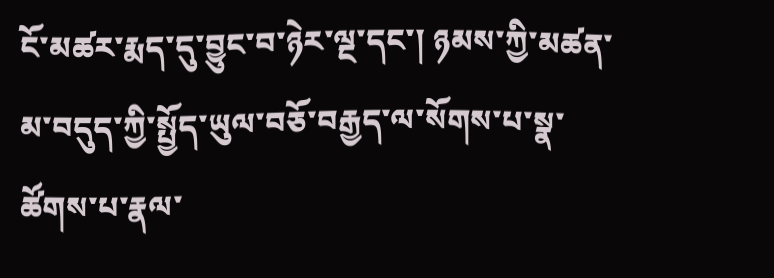ངོ་མཚར་རྨད་དུ་བྱུང་བ་ཉེར་ལྔ་དང་། ཉམས་ཀྱི་མཚན་མ་བདུད་ཀྱི་སྤྱོད་ཡུལ་བཅོ་བརྒྱད་ལ་སོགས་པ་སྣ་ཚོགས་པ་རྣལ་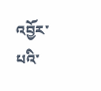འབྱོར་པའི་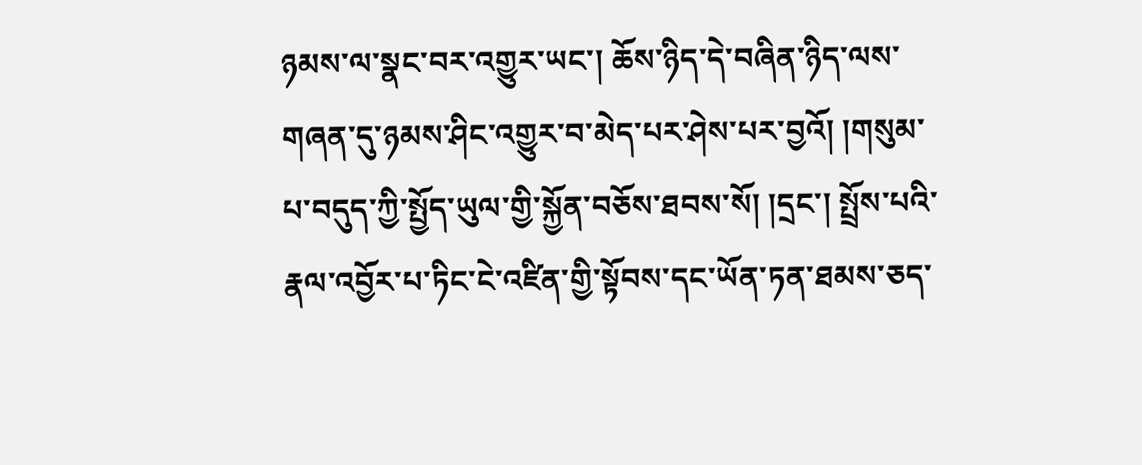ཉམས་ལ་སྣང་བར་འགྱུར་ཡང་། ཆོས་ཉིད་དེ་བཞིན་ཉིད་ལས་གཞན་དུ་ཉམས་ཤིང་འགྱུར་བ་མེད་པར་ཤེས་པར་བྱའོ། །གསུམ་པ་བདུད་ཀྱི་སྤྱོད་ཡུལ་གྱི་སྐྱོན་བཅོས་ཐབས་སོ། །དྲང་། སྤྲོས་པའི་རྣལ་འབྱོར་པ་ཏིང་ངེ་འཛིན་གྱི་སྟོབས་དང་ཡོན་ཏན་ཐམས་ཅད་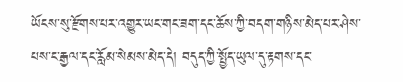ཡོངས་སུ་རྫོགས་པར་འགྱུར་ཡང་གང་ཟག་དང་ཆོས་ཀྱི་བདག་གཉིས་མེད་པར་ཤེས་པས་ང་རྒྱལ་དང་རློམ་སེམས་མེད་དེ། བདུད་ཀྱི་སྤྱོད་ཡུལ་དུ་རྟགས་དང་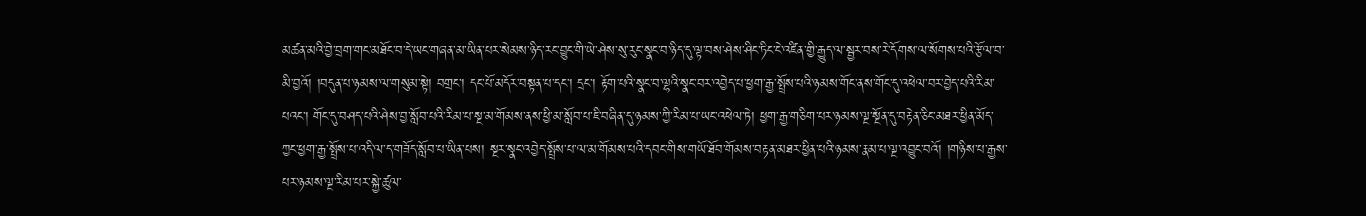མཚན་མའི་བྱེ་བྲག་གང་མཐོང་བ་དེ་ཡང་གཞན་མ་ཡིན་པར་སེམས་ཉིད་རང་བྱུང་གི་ཡེ་ཤེས་སུ་རུང་སྣང་བ་ཉིད་དུ་ལྟ་བས་ཤེས་ཤིང་ཏིང་ངེ་འཛིན་གྱི་རྒྱུད་ལ་སྦྱར་བས་རེ་དོགས་ལ་སོགས་པའི་རྩོལ་བ་མི་བྱའོ། །བདུན་པ་ཉམས་ལ་གསུམ་སྟེ། བགྲང་། དང་པོ་མདོར་བསྟན་པ་དང་། དྲང་། རྟོག་པའི་སྣང་བ་ལྷའི་སྣང་བར་འབྱེད་པ་ཕྱག་རྒྱ་སྤྲོས་པའི་ཉམས་གོང་ནས་གོང་དུ་འཕེལ་བར་བྱེད་པའི་རིམ་པའང་། གོང་དུ་བཤད་པའི་ཤེས་བྱ་སློབ་པའི་རིམ་པ་སྔ་མ་གོམས་ནས་ཕྱི་མ་སློབ་པ་ཇི་བཞིན་དུ་ཉམས་ཀྱི་རིམ་པ་ཡང་འཕེལ་ཏེ། ཕྱག་རྒྱ་གཅིག་པར་ཉམས་ལྔ་སྔོན་དུ་བརྟེན་ཅིང་མཐར་ཕྱིན་མོད་ཀྱང་ཕྱག་རྒྱ་སྤྲོས་པ་འདི་ལ་ད་གཟོད་སློབ་པ་ཡིན་པས། སྔར་སྣང་འབྱེད་སྤྲོས་པ་ལ་མ་གོམས་པའི་དབང་གིས་གཡོ་ཐོབ་གོམས་བརྟན་མཐར་ཕྱིན་པའི་ཉམས་རྣམ་པ་ལྔ་འབྱུང་བའོ། །གཉིས་པ་རྒྱས་པར་ཉམས་ལྔ་རིམ་པར་སྐྱེ་ཚུལ་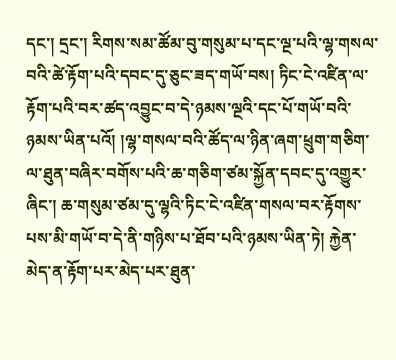དང་། དྲང་། རིགས་སམ་ཚོམ་བུ་གསུམ་པ་དང་ལྔ་པའི་ལྷ་གསལ་བའི་ཚེ་རྟོག་པའི་དབང་དུ་ཅུང་ཟད་གཡོ་བས། ཏིང་ངེ་འཛིན་ལ་རྟོག་པའི་བར་ཚད་འབྱུང་བ་དེ་ཉམས་ལྔའི་དང་པོ་གཡོ་བའི་ཉམས་ཡིན་པའོ། །ལྷ་གསལ་བའི་ཚོད་ལ་ཉིན་ཞག་ཕྲུག་གཅིག་ལ་ཐུན་བཞིར་བགོས་པའི་ཆ་གཅིག་ཙམ་སྐྱོན་དབང་དུ་འགྱུར་ཞིང་། ཆ་གསུམ་ཙམ་དུ་ལྷའི་ཏིང་ངེ་འཛིན་གསལ་བར་རྟོགས་པས་མི་གཡོ་བ་དེ་ནི་གཉིས་པ་ཐོབ་པའི་ཉམས་ཡིན་ཏེ། རྐྱེན་མེད་ན་རྟོག་པར་མེད་པར་ཐུན་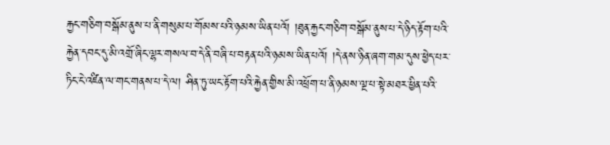རྐྱང་གཅིག་བསྒོམ་ནུས་པ་ནི་གསུམ་པ་གོམས་པའི་ཉམས་ཡིན་པའོ། །ཐུན་རྐྱང་གཅིག་བསྒོམ་ནུས་པ་དེ་ཉིད་རྟོག་པའི་རྐྱེན་དབང་དུ་མི་འགྲོ་ཞིང་ལྷར་གསལ་བ་དེ་ནི་བཞི་པ་བརྟན་པའི་ཉམས་ཡིན་པའོ། །དེ་ནས་ཉིན་ཞག་གམ་དུས་ཕྱེད་པར་ཏིང་ངེ་འཛིན་ལ་གང་གནས་པ་དེ་ལ། ཤིན་ཏུ་ཡང་རྟོག་པའི་རྐྱེན་གྱིས་མི་འཕྲོག་པ་ནི་ཉམས་ལྔ་པ་སྟེ་མཐར་ཕྱིན་པའི་